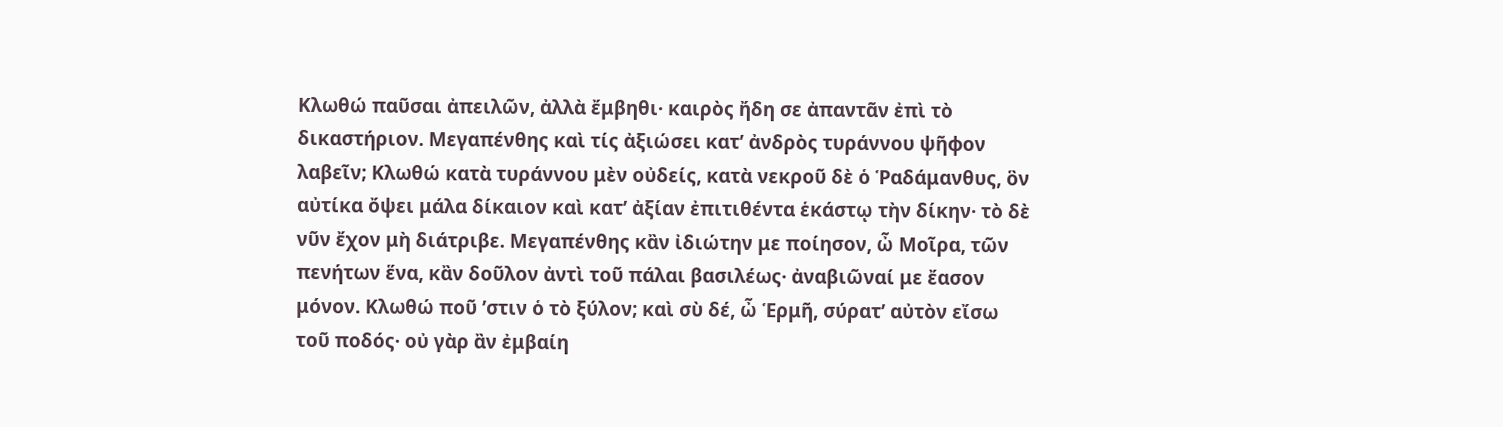Κλωθώ παῦσαι ἀπειλῶν, ἀλλὰ ἔμβηθι· καιρὸς ἤδη σε ἀπαντᾶν ἐπὶ τὸ δικαστήριον. Μεγαπένθης καὶ τίς ἀξιώσει κατʼ ἀνδρὸς τυράννου ψῆφον λαβεῖν; Κλωθώ κατὰ τυράννου μὲν οὐδείς, κατὰ νεκροῦ δὲ ὁ Ῥαδάμανθυς, ὃν αὐτίκα ὄψει μάλα δίκαιον καὶ κατʼ ἀξίαν ἐπιτιθέντα ἑκάστῳ τὴν δίκην· τὸ δὲ νῦν ἔχον μὴ διάτριβε. Μεγαπένθης κἂν ἰδιώτην με ποίησον, ὦ Μοῖρα, τῶν πενήτων ἕνα, κἂν δοῦλον ἀντὶ τοῦ πάλαι βασιλέως· ἀναβιῶναί με ἔασον μόνον. Κλωθώ ποῦ ʼστιν ὁ τὸ ξύλον; καὶ σὺ δέ, ὦ Ἑρμῆ, σύρατʼ αὐτὸν εἴσω τοῦ ποδός· οὐ γὰρ ἂν ἐμβαίη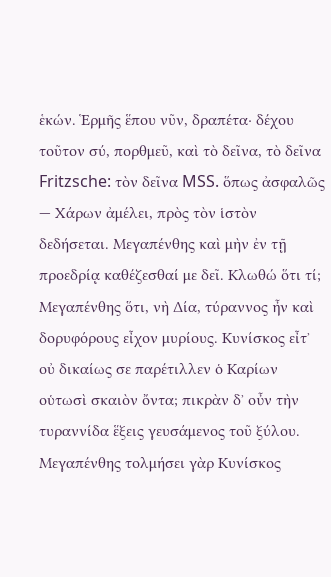ἑκών. Ἑρμῆς ἕπου νῦν, δραπέτα· δέχου τοῦτον σύ, πορθμεῦ, καὶ τὸ δεῖνα, τὸ δεῖνα Fritzsche: τὸν δεῖνα MSS. ὅπως ἀσφαλῶς — Χάρων ἀμέλει, πρὸς τὸν ἱστὸν δεδήσεται. Μεγαπένθης καὶ μὴν ἐν τῇ προεδρίᾳ καθέζεσθαί με δεῖ. Κλωθώ ὅτι τί; Μεγαπένθης ὅτι, νὴ Δία, τύραννος ἦν καὶ δορυφόρους εἶχον μυρίους. Κυνίσκος εἶτʼ οὐ δικαίως σε παρέτιλλεν ὁ Καρίων οὑτωσὶ σκαιὸν ὄντα; πικρὰν δʼ οὖν τὴν τυραννίδα ἕξεις γευσάμενος τοῦ ξύλου. Μεγαπένθης τολμήσει γὰρ Κυνίσκος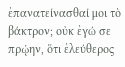ἐπανατείνασθαί μοι τὸ βάκτρον; οὐκ ἐγώ σε πρῴην, ὅτι ἐλεύθερος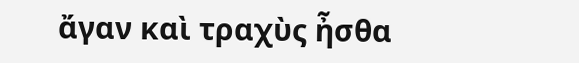ἄγαν καὶ τραχὺς ἦσθα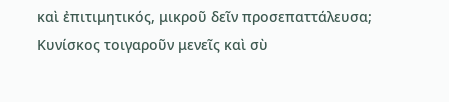καὶ ἐπιτιμητικός, μικροῦ δεῖν προσεπαττάλευσα; Κυνίσκος τοιγαροῦν μενεῖς καὶ σὺ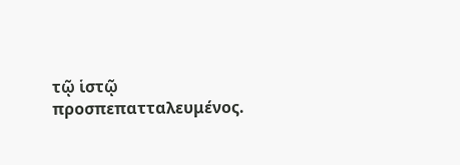τῷ ἱστῷ προσπεπατταλευμένος.